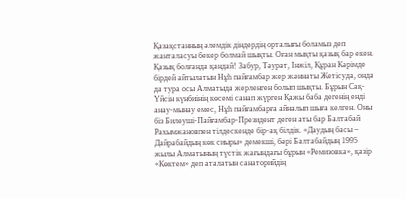Қазақстанның әлемдік діндердің орталығы боламыз деп жанталасуы бекер болмай шықты. Оған мықты қазық бар екен. Қазық болғанда қандай! Забур, Тәурат, Інжіл, Құран Кәрімде бірдей айтылатын Нұһ пайғамбар жер жәннаты Жетісуда, онда да тура осы Алматыда жерленген болып шықты. Бұрын Сақ-Үйсін күнбиінің көсемі санап жүрген Қажы баба дегенің енді анау-мынау емес, Нұһ пайғамбарға айналып шыға келген. Оны біз Билеуші-Пайғамбар-Президент деген аты бар Балтабай Рахымжановпен тілдескенде бір-ақ білдік. «Даудың басы – Дайрабайдың көк сиыры» демекші, бәрі Балтабайдың 1995 жылы Алматының түстік жағындағы бұрын «Ремизовка», қазір «Көктем» деп аталатын санаторийдің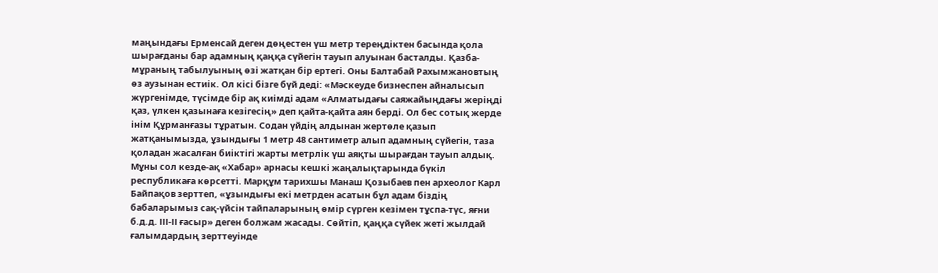маңындағы Ерменсай деген дөңестен үш метр тереңдіктен басында қола шырағданы бар адамның қаңқа сүйегін тауып алуынан басталды. Қазба-мұраның табылуының өзі жатқан бір ертегі. Оны Балтабай Рахымжановтың өз аузынан естиік. Ол кісі бізге бүй деді: «Мәскеуде бизнеспен айналысып жүргенімде, түсімде бір ақ киімді адам «Алматыдағы саяжайыңдағы жеріңді қаз, үлкен қазынаға кезігесің» деп қайта-қайта аян берді. Ол бес сотық жерде інім Құрманғазы тұратын. Содан үйдің алдынан жертөле қазып жатқанымызда, ұзындығы 1 метр 48 сантиметр алып адамның сүйегін, таза қоладан жасалған биіктігі жарты метрлік үш аяқты шырағдан тауып алдық. Мұны сол кезде-ақ «Хабар» арнасы кешкі жаңалықтарында бүкіл республикаға көрсетті. Марқұм тарихшы Манаш Қозыбаев пен археолог Карл Байпақов зерттеп, «ұзындығы екі метрден асатын бұл адам біздің бабаларымыз сақ-үйсін тайпаларының өмір сүрген кезімен тұспа-түс, яғни б.д.д. ІІІ-ІІ ғасыр» деген болжам жасады. Сөйтіп, қаңқа сүйек жеті жылдай ғалымдардың зерттеуінде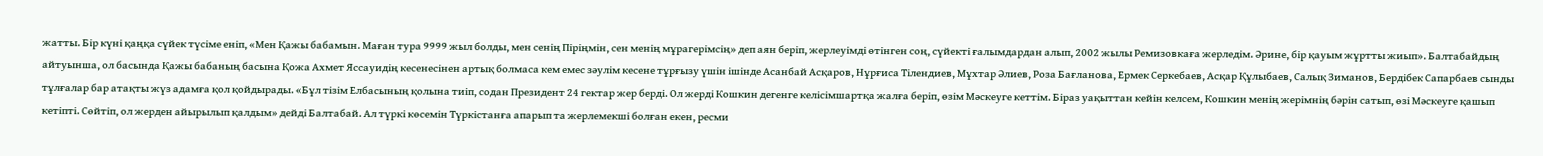жатты. Бір күні қаңқа сүйек түсіме еніп, «Мен Қажы бабамын. Маған тура 9999 жыл болды, мен сенің Піріңмін, сен менің мұрагерімсің» деп аян беріп, жерлеуімді өтінген соң, сүйекті ғалымдардан алып, 2002 жылы Ремизовкаға жерледім. Әрине, бір қауым жұртты жиып». Балтабайдың айтуынша, ол басында Қажы бабаның басына Қожа Ахмет Яссауидің кесенесінен артық болмаса кем емес зәулім кесене тұрғызу үшін ішінде Асанбай Асқаров, Нұрғиса Тілендиев, Мұхтар Әлиев, Роза Бағланова, Ермек Серкебаев, Асқар Құлыбаев, Салық Зиманов, Бердібек Сапарбаев сынды тұлғалар бар атақты жүз адамға қол қойдырады. «Бұл тізім Елбасының қолына тиіп, содан Президент 24 гектар жер берді. Ол жерді Кошкин дегенге келісімшартқа жалға беріп, өзім Мәскеуге кеттім. Біраз уақыттан кейін келсем, Кошкин менің жерімнің бәрін сатып, өзі Мәскеуге қашып кетіпті. Сөйтіп, ол жерден айырылып қалдым» дейді Балтабай. Ал түркі көсемін Түркістанға апарып та жерлемекші болған екен, ресми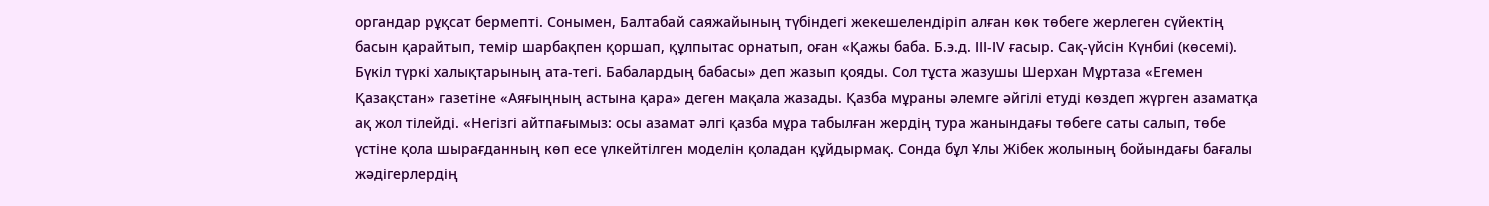органдар рұқсат бермепті. Сонымен, Балтабай саяжайының түбіндегі жекешелендіріп алған көк төбеге жерлеген сүйектің басын қарайтып, темір шарбақпен қоршап, құлпытас орнатып, оған «Қажы баба. Б.э.д. ІІІ-ІV ғасыр. Сақ-үйсін Күнбиі (көсемі). Бүкіл түркі халықтарының ата-тегі. Бабалардың бабасы» деп жазып қояды. Сол тұста жазушы Шерхан Мұртаза «Егемен Қазақстан» газетіне «Аяғыңның астына қара» деген мақала жазады. Қазба мұраны әлемге әйгілі етуді көздеп жүрген азаматқа ақ жол тілейді. «Негізгі айтпағымыз: осы азамат әлгі қазба мұра табылған жердің тура жанындағы төбеге саты салып, төбе үстіне қола шырағданның көп есе үлкейтілген моделін қоладан құйдырмақ. Сонда бұл Ұлы Жібек жолының бойындағы бағалы жәдігерлердің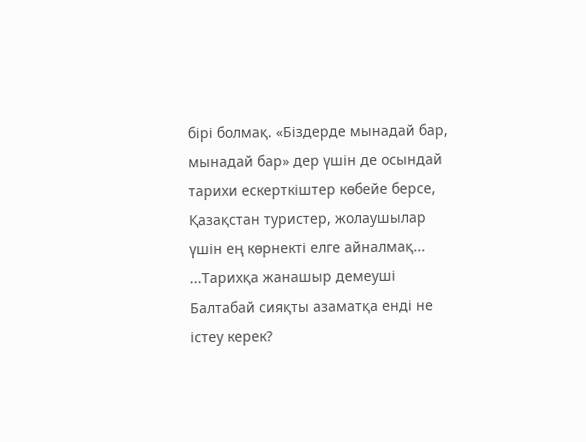бірі болмақ. «Біздерде мынадай бар, мынадай бар» дер үшін де осындай тарихи ескерткіштер көбейе берсе, Қазақстан туристер, жолаушылар үшін ең көрнекті елге айналмақ... ...Тарихқа жанашыр демеуші Балтабай сияқты азаматқа енді не істеу керек?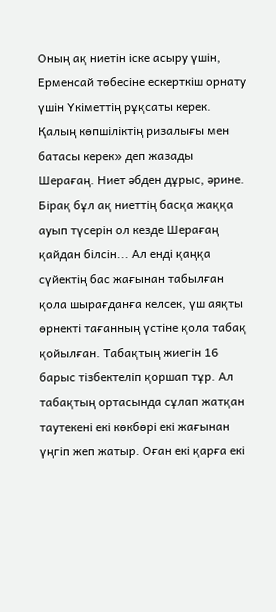Оның ақ ниетін іске асыру үшін, Ерменсай төбесіне ескерткіш орнату үшін Үкіметтің рұқсаты керек. Қалың көпшіліктің ризалығы мен батасы керек» деп жазады Шерағаң. Ниет әбден дұрыс, әрине. Бірақ бұл ақ ниеттің басқа жаққа ауып түсерін ол кезде Шерағаң қайдан білсін... Ал енді қаңқа сүйектің бас жағынан табылған қола шырағданға келсек, үш аяқты өрнекті тағанның үстіне қола табақ қойылған. Табақтың жиегін 16 барыс тізбектеліп қоршап тұр. Ал табақтың ортасында сұлап жатқан таутекені екі көкбөрі екі жағынан үңгіп жеп жатыр. Оған екі қарға екі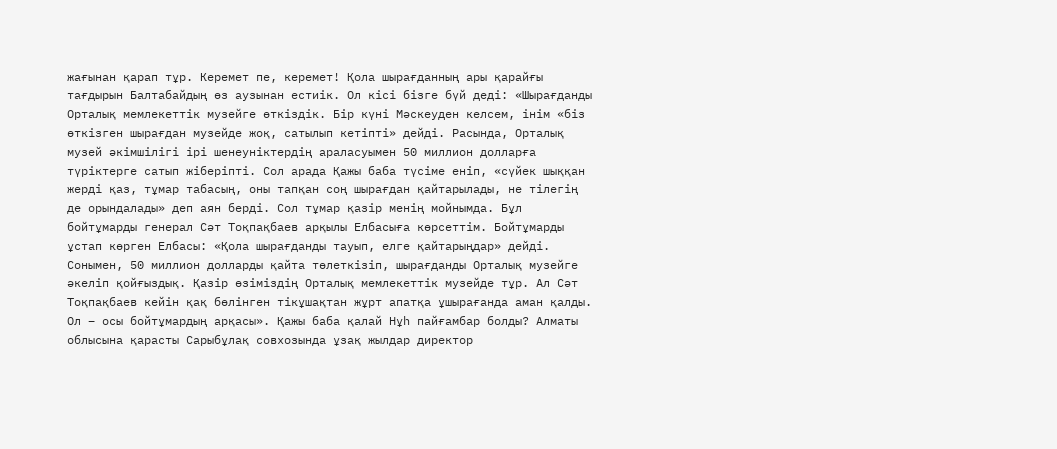жағынан қарап тұр. Керемет пе, керемет! Қола шырағданның ары қарайғы тағдырын Балтабайдың өз аузынан естиік. Ол кісі бізге бүй деді: «Шырағданды Орталық мемлекеттік музейге өткіздік. Бір күні Мәскеуден келсем, інім «біз өткізген шырағдан музейде жоқ, сатылып кетіпті» дейді. Расында, Орталық музей әкімшілігі ірі шенеуніктердің араласуымен 50 миллион долларға түріктерге сатып жіберіпті. Сол арада Қажы баба түсіме еніп, «сүйек шыққан жерді қаз, тұмар табасың, оны тапқан соң шырағдан қайтарылады, не тілегің де орындалады» деп аян берді. Сол тұмар қазір менің мойнымда. Бұл бойтұмарды генерал Сәт Тоқпақбаев арқылы Елбасыға көрсеттім. Бойтұмарды ұстап көрген Елбасы: «Қола шырағданды тауып, елге қайтарыңдар» дейді. Сонымен, 50 миллион долларды қайта төлеткізіп, шырағданды Орталық музейге әкеліп қойғыздық. Қазір өзіміздің Орталық мемлекеттік музейде тұр. Ал Сәт Тоқпақбаев кейін қақ бөлінген тікұшақтан жұрт апатқа ұшырағанда аман қалды. Ол – осы бойтұмардың арқасы». Қажы баба қалай Нұһ пайғамбар болды? Алматы облысына қарасты Сарыбұлақ совхозында ұзақ жылдар директор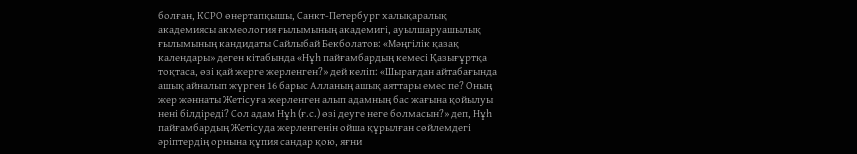болған, КСРО өнертапқышы, Санкт-Петербург халықаралық академиясы акмеология ғылымының академигі, ауылшаруашылық ғылымының кандидаты Сайлыбай Бекболатов: «Мәңгілік қазақ календары» деген кітабында «Нұһ пайғамбардың кемесі Қазығұртқа тоқтаса, өзі қай жерге жерленген?» дей келіп: «Шырағдан айтабағында ашық айналып жүрген 16 барыс Алланың ашық аяттары емес пе? Оның жер жәннаты Жетісуға жерленген алып адамның бас жағына қойылуы нені білдіреді? Сол адам Нұһ (ғ.с.) өзі деуге неге болмасын?» деп, Нұһ пайғамбардың Жетісуда жерленгенін ойша құрылған сөйлемдегі әріптердің орнына құпия сандар қою, яғни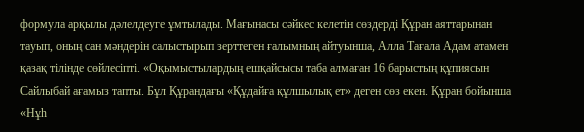формула арқылы дәлелдеуге ұмтылады. Мағынасы сәйкес келетін сөздерді Құран аяттарынан тауып, оның сан мәндерін салыстырып зерттеген ғалымның айтуынша, Алла Тағала Адам атамен қазақ тілінде сөйлесіпті. «Оқымыстылардың ешқайсысы таба алмаған 16 барыстың құпиясын Сайлыбай ағамыз тапты. Бұл Құрандағы «Құдайға құлшылық ет» деген сөз екен. Құран бойынша «Нұһ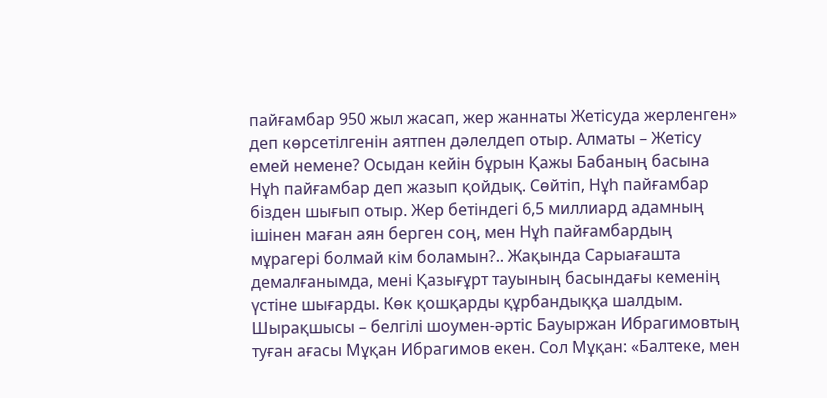пайғамбар 950 жыл жасап, жер жаннаты Жетісуда жерленген» деп көрсетілгенін аятпен дәлелдеп отыр. Алматы – Жетісу емей немене? Осыдан кейін бұрын Қажы Бабаның басына Нұһ пайғамбар деп жазып қойдық. Сөйтіп, Нұһ пайғамбар бізден шығып отыр. Жер бетіндегі 6,5 миллиард адамның ішінен маған аян берген соң, мен Нұһ пайғамбардың мұрагері болмай кім боламын?.. Жақында Сарыағашта демалғанымда, мені Қазығұрт тауының басындағы кеменің үстіне шығарды. Көк қошқарды құрбандыққа шалдым. Шырақшысы – белгілі шоумен-әртіс Бауыржан Ибрагимовтың туған ағасы Мұқан Ибрагимов екен. Сол Мұқан: «Балтеке, мен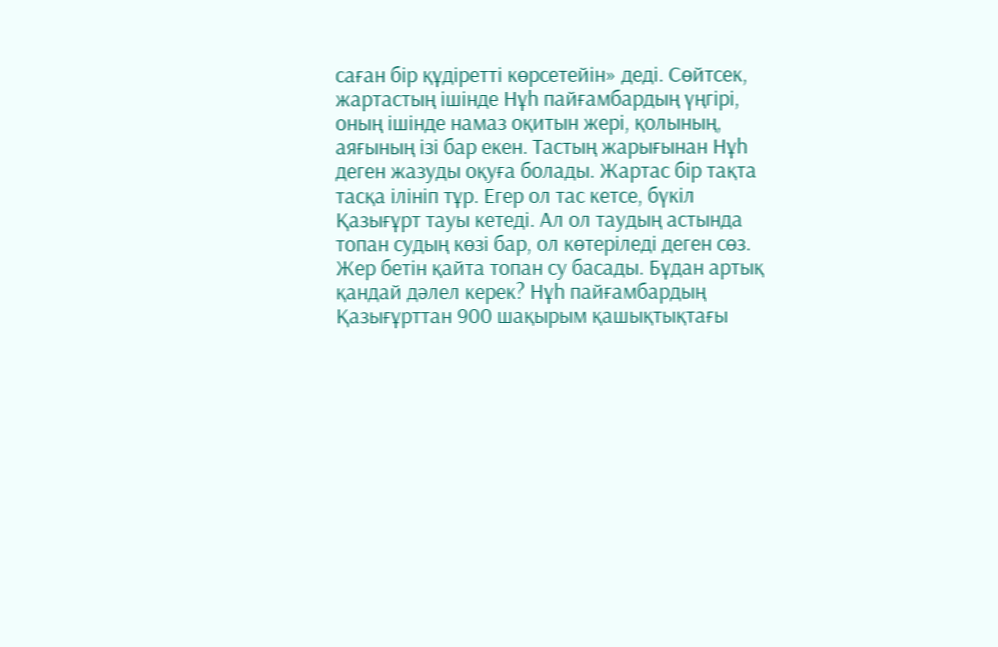саған бір құдіретті көрсетейін» деді. Сөйтсек, жартастың ішінде Нұһ пайғамбардың үңгірі, оның ішінде намаз оқитын жері, қолының, аяғының ізі бар екен. Тастың жарығынан Нұһ деген жазуды оқуға болады. Жартас бір тақта тасқа ілініп тұр. Егер ол тас кетсе, бүкіл Қазығұрт тауы кетеді. Ал ол таудың астында топан судың көзі бар, ол көтеріледі деген сөз. Жер бетін қайта топан су басады. Бұдан артық қандай дәлел керек? Нұһ пайғамбардың Қазығұрттан 900 шақырым қашықтықтағы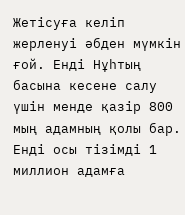Жетісуға келіп жерленуі әбден мүмкін ғой. Енді Нұһтың басына кесене салу үшін менде қазір 800 мың адамның қолы бар. Енді осы тізімді 1 миллион адамға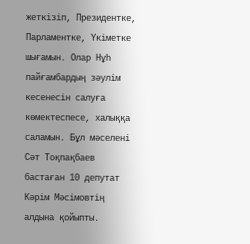жеткізіп, Президентке, Парламентке, Үкіметке шығамын. Олар Нұһ пайғамбардың зәулім кесенесін салуға көмектеспесе, халыққа саламын. Бұл мәселені Сәт Тоқпақбаев бастаған 10 депутат Кәрім Мәсімовтің алдына қойыпты.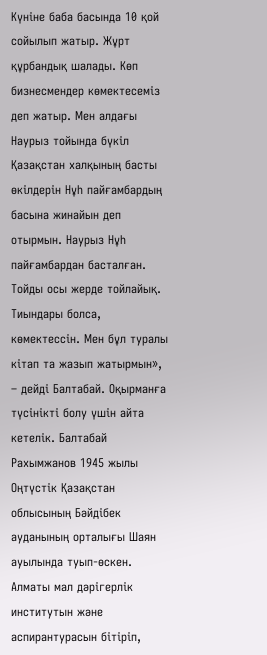Күніне баба басында 10 қой сойылып жатыр. Жұрт құрбандық шалады. Көп бизнесмендер көмектесеміз деп жатыр. Мен алдағы Наурыз тойында бүкіл Қазақстан халқының басты өкілдерін Нұһ пайғамбардың басына жинайын деп отырмын. Наурыз Нұһ пайғамбардан басталған. Тойды осы жерде тойлайық. Тиындары болса, көмектессін. Мен бұл туралы кітап та жазып жатырмын», – дейді Балтабай. Оқырманға түсінікті болу үшін айта кетелік. Балтабай Рахымжанов 1945 жылы Оңтүстік Қазақстан облысының Бәйдібек ауданының орталығы Шаян ауылында туып-өскен. Алматы мал дәрігерлік институтын және аспирантурасын бітіріп,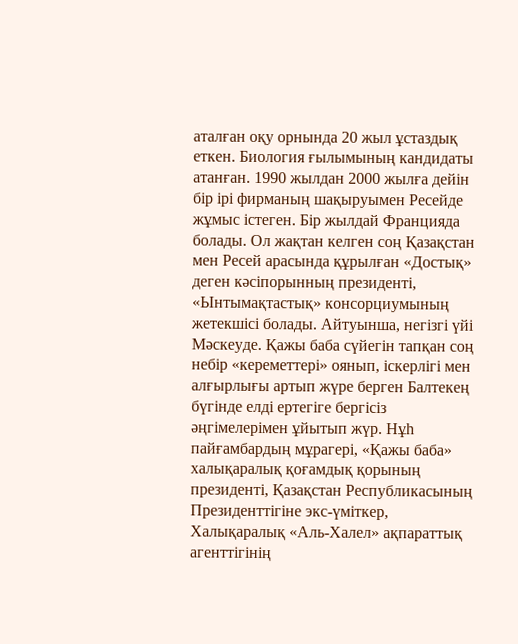аталған оқу орнында 20 жыл ұстаздық еткен. Биология ғылымының кандидаты атанған. 1990 жылдан 2000 жылға дейін бір ірі фирманың шақыруымен Ресейде жұмыс істеген. Бір жылдай Францияда болады. Ол жақтан келген соң Қазақстан мен Ресей арасында құрылған «Достық» деген кәсіпорынның президенті, «Ынтымақтастық» консорциумының жетекшісі болады. Айтуынша, негізгі үйі Мәскеуде. Қажы баба сүйегін тапқан соң небір «кереметтері» оянып, іскерлігі мен алғырлығы артып жүре берген Балтекең бүгінде елді ертегіге бергісіз әңгімелерімен ұйытып жүр. Нұһ пайғамбардың мұрагері, «Қажы баба» халықаралық қоғамдық қорының президенті, Қазақстан Республикасының Президенттігіне экс-үміткер, Халықаралық «Аль-Халел» ақпараттық агенттігінің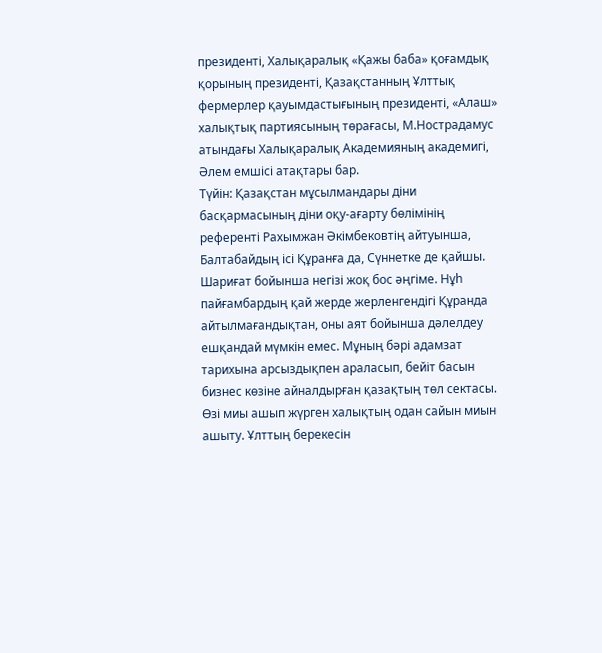президенті, Халықаралық «Қажы баба» қоғамдық қорының президенті, Қазақстанның Ұлттық фермерлер қауымдастығының президенті, «Алаш» халықтық партиясының төрағасы, М.Нострадамус атындағы Халықаралық Академияның академигі, Әлем емшісі атақтары бар.
Түйін: Қазақстан мұсылмандары діни басқармасының діни оқу-ағарту бөлімінің референті Рахымжан Әкімбековтің айтуынша, Балтабайдың ісі Құранға да, Сүннетке де қайшы. Шариғат бойынша негізі жоқ бос әңгіме. Нұһ пайғамбардың қай жерде жерленгендігі Құранда айтылмағандықтан, оны аят бойынша дәлелдеу ешқандай мүмкін емес. Мұның бәрі адамзат тарихына арсыздықпен араласып, бейіт басын бизнес көзіне айналдырған қазақтың төл сектасы. Өзі миы ашып жүрген халықтың одан сайын миын ашыту. Ұлттың берекесін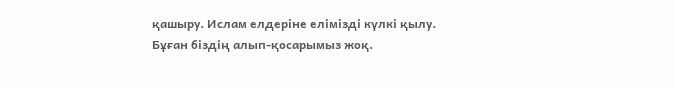қашыру. Ислам елдеріне елімізді күлкі қылу. Бұған біздің алып-қосарымыз жоқ.